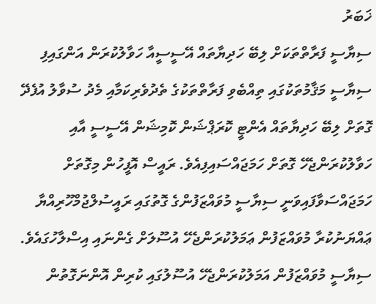ޚަބަރު
ސިޔާސީ ފަރާތްތަކަށް ލިބޭ ހަދިޔާތައް އޭސީސީއާ ހަވާލުކުރަން އަންގައިފި
ސިޔާސީ މަޤާމުތަކުގައި ތިއްބެވި ފަރާތްތަކުގެ ތެދުވެރިކަމާއި މެދު ސުވާލު އުފެދޭ ގޮތަށް ލިބޭ ހަދިޔާތައް އެންޓީ ކޮރަޕްޝަން ކޮމިޝަން އޭސީސީ އާއި ހަވާލުކުރަންޖެހޭ ގޮތަށް ހަމަޖައްސައިފިއެވެ. ރައީސް އޮފީހުން މިގޮތަށް ހަމަޖައްސަވާފައިވަނީ ސިޔާސީ މުވައްޒަފުންގެ ގޮތުގައި ރައީސުލްޖުމްހޫރިއްޔާ ޢައްޔަނުކުރާ މުވައްޒަފުން ޢަމަލުކުރަންޖެހޭ އުސޫލަށް ގެންނައި އިސްލާހުގައެވެ.
ސިޔާސީ މުވައްޒަފުން އަމަލުކުރަންޖެހޭ އުސޫލުގައި ކުރިން އޮންނަގޮތުން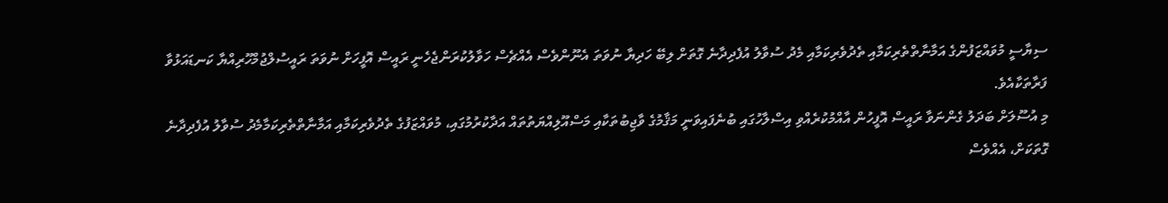ސިޔާސީ މުވައްޒަފުންގެ އަމާނާތްތެރިކަމާއި ތެދުވެރިކަމާއި މެދު ސުވާލު އުފެދިދާނެ ގޮތަށް ލިބޭ ހަދިޔާ ނުވަތަ އެނޫންވެސް އެއްޗެސް ހަވާލުކުރަންޖެހެނީ ރައީސް އޮފީހަށް ނުވަތަ ރައީސުލްޖުމްހޫރިއްޔާ ކަނޑައަޅުވާ ފަރާތަކާއެވެ.
މި އުސޫލަށް ބަދަލު ގެންނަވާ ރައީސް އޮފީހުން އާއްމުކުރެއްވި އިސްލާހުގައި ބުނެފައިވަނީ މަޤާމުގެ ވާޖިބުތަކާއި މަސްއޫލިއްޔަތުތައް އަދާކުރުމުގައި، މުވައްޒަފުގެ ތެދުވެރިކަމާއި އަމާނާތްތެރިކަމާމެދު ސުވާލު އުފެދިދާނެ ގޮތަކަށް، އެއްވެސް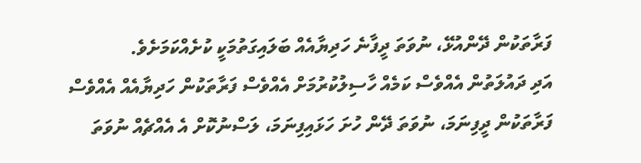ފަރާތަކުން ދޭންއުޅޭ، ނުވަތަ ދީފާނެ ހަދިޔާއެއް ބަލައިގަތުމަކީ ކުށެއްކަމަށެވެ.
އަދި ދައުލަތުން އެއްވެސް ކަމެއް ހާސިލުކުރުމަށް އެއްވެސް ފަރާތަކުން ހަދިޔާއެއް އެއްވެސް ފަރާތަކުން ދީފިނަމަ، ނުވަތަ ދޭން ހުށަ ހަޅައިފިނަމަ، ލަސްނުކޮށް އެ އެއްޗެއް ނުވަތަ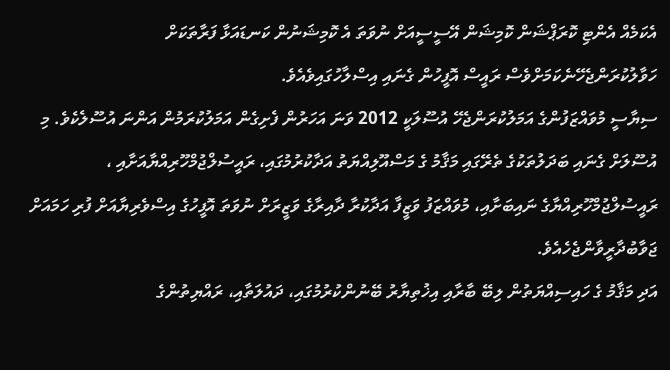އެކަމެއް އެންޓި ކޮރަޕްޝަން ކޮމިޝަން އޭސީސީއަށް ނުވަތަ އެ ކޮމިޝަނުން ކަނޑައަޅާ ފަރާތަކަށް ހަވާލުކުރަންޖެހޭނެކަމަށްވެސް ރައީސް އޮފީހުން ގެނައި އިސްލާހުގައިވެއެވެ.
ސިޔާސީ މުވައްޒަފުންގެ އަމަލުކުރަންޖެހޭ އުސޫލަކީ 2012 ވަނަ އަހަރުން ފެށިގެން އަމަލުކުރަމުން އަންނަ އުސޫލެކެވެ. މި އުސޫލަށް ގެނައި ބަދަލުތަކުގެ ތެރޭގައި މަޤާމު ގެ މަސްއޫލިއްޔަތު އަދާކުރުމުގައި، ރައީސުލްޖުމްހޫރިއްޔާއަށާއި ، ރައީސުލްޖުމްހޫރިއްޔާގެ ނައިބަށާއި، މުވައްޒަފު ވަޒީފާ އަދާކުރާ ދާއިރާގެ ވަޒީރަށް ނުވަތަ އޮފީހުގެ އިސްވެރިޔާއަށް ފުރި ހަމައަށް ޖަވާބުދާރީވާންޖެހެއެވެ.
އަދި މަޤާމު ގެ ހައިސިއްޔަތުން ލިބޭ ބާރާއި އިޚުތިޔާރު ބޭނުންކުރުމުގައި، ދައުލަތާއި، ރައްޔިތުންގެ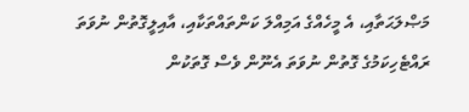މަޞްލަޙަތާއި، އެ މީހެއްގެ އަމިއްލަ ކަންތައްތަކާއި، އާއިލީގޮތުން ނުވަތަ ރައްޓެހިކަމުގެ ގޮތުން ނުވަތަ އެނޫން ވެސް ގޮތަކުން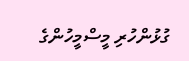ގުޅުންހުރި މީސްމީހުންގެ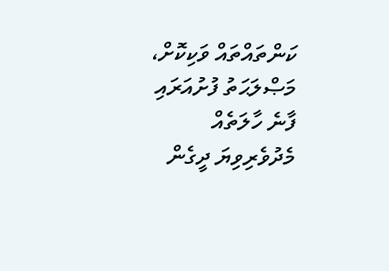ކަންތައްތައް ވަކިކޮށް، މަޞްލަޙަތު ފުށުއަރައި ފާނެ ހާލަތެއް މެދުވެރިވިޔަ ދީގެން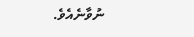ނުވާނެއެވެ.